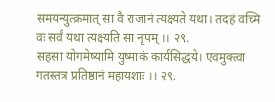समयन्युत्क्रमात् सा वै राजानं त्यक्ष्यते यथा। तदहं वच्मि वः सर्वं यथा त्यक्ष्यति सा नृपम् ।। २९.
सहसा योगमेष्यामि युष्माकं कार्यसिद्धये। एवमुक्त्वा गतस्तत्र प्रतिष्ठानं महायशाः ।। २९.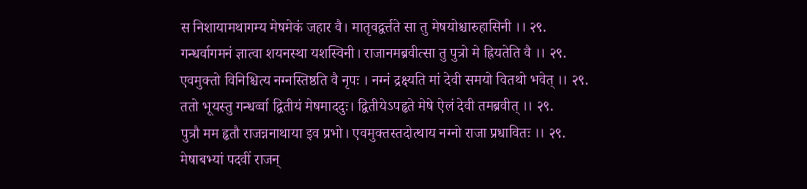स निशायामथागम्य मेषमेकं जहार वै। मातृवद्वर्त्तते सा तु मेषयोश्चारुहासिनी ।। २९.
गन्धर्वागमनं ज्ञात्वा शयनस्था यशस्विनी। राजानमब्रवीत्सा तु पुत्रो मे ह्रियतेति वै ।। २९.
एवमुक्तो विनिश्चित्य नग्नस्तिष्ठति वै नृपः । नग्नं द्रक्ष्यति मां देवी समयो वितथो भवेत् ।। २९.
ततो भूयस्तु गन्धर्व्वा द्वितीयं मेषमाददुः। द्वितीयेऽपहृते मेषे ऐलं देवी तमब्रवीत् ।। २९.
पुत्रौ मम हृतौ राजन्ननाथाया इव प्रभो। एवमुक्तस्तदोत्थाय नग्नो राजा प्रधावितः ।। २९.
मेषाबभ्यां पदवीं राजन्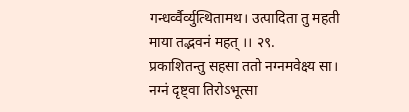गन्धर्व्वैर्व्युत्थितामथ। उत्पादिता तु महती माया तद्भवनं महत् ।। २९.
प्रकाशितन्तु सहसा ततो नग्नमवेक्ष्य सा। नग्नं दृष्ट्वा तिरोऽभूत्सा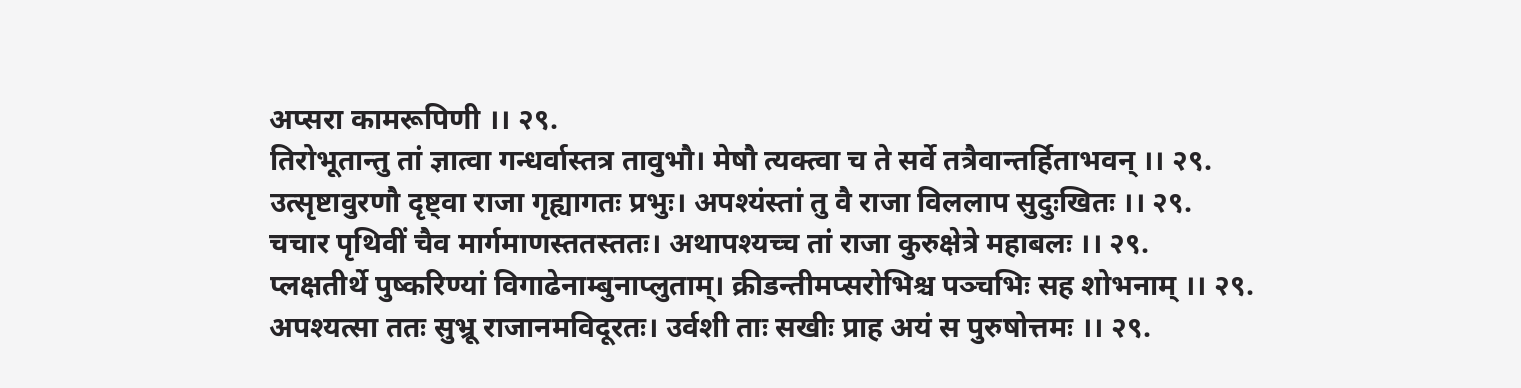अप्सरा कामरूपिणी ।। २९.
तिरोभूतान्तु तां ज्ञात्वा गन्धर्वास्तत्र तावुभौ। मेषौ त्यक्त्वा च ते सर्वे तत्रैवान्तर्हिताभवन् ।। २९.
उत्सृष्टावुरणौ दृष्ट्वा राजा गृह्यागतः प्रभुः। अपश्यंस्तां तु वै राजा विललाप सुदुःखितः ।। २९.
चचार पृथिवीं चैव मार्गमाणस्ततस्ततः। अथापश्यच्च तां राजा कुरुक्षेत्रे महाबलः ।। २९.
प्लक्षतीर्थे पुष्करिण्यां विगाढेनाम्बुनाप्लुताम्। क्रीडन्तीमप्सरोभिश्च पञ्चभिः सह शोभनाम् ।। २९.
अपश्यत्सा ततः सुभ्रू राजानमविदूरतः। उर्वशी ताः सखीः प्राह अयं स पुरुषोत्तमः ।। २९.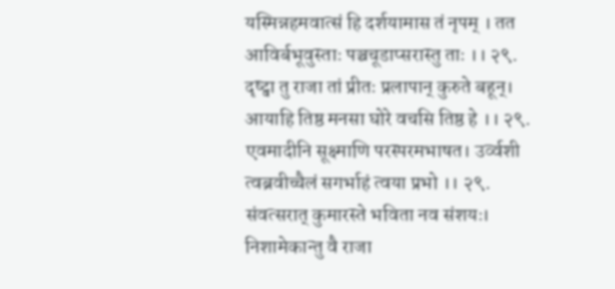यस्मिन्नहमवात्सं हि दर्शयामास तं नृपम् । तत आविर्बभूवुस्ताः पञ्चचूडाप्सरास्तु ताः ।। २९.
दृष्ट्वा तु राजा तां प्रीतः प्रलापान् कुरुते बहून्। आयाहि तिष्ठ मनसा घोरे वचसि तिष्ठ हे ।। २९.
एवमादीनि सूक्ष्माणि परस्परमभाषत। उर्व्वशी त्वब्रवीच्चैलं सगर्भाहं त्वया प्रभो ।। २९.
संवत्सरात् कुमारस्ते भविता नव संशयः। निशामेकान्तु वै राजा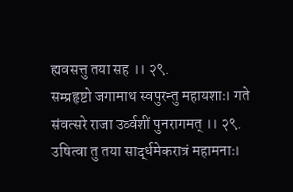ह्यवसत्तु तया सह ।। २९.
सम्प्रहृष्टो जगामाथ स्वपुरन्तु महायशाः। गते संवत्सरे राजा उर्व्वशीं पुनरागमत् ।। २९.
उषित्वा तु तया सार्द्धमेकरात्रं महामनाः।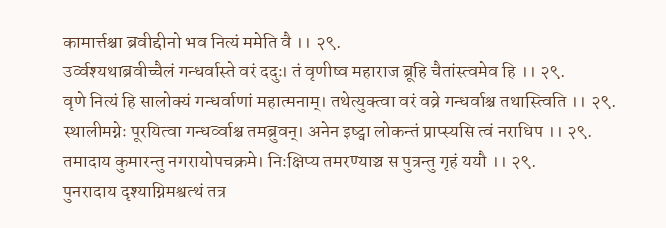कामार्त्तश्चा ब्रवीद्दीनो भव नित्यं ममेति वै ।। २९.
उर्व्वश्यथाब्रवीच्चैलं गन्धर्वास्ते वरं ददुः। तं वृणीष्व महाराज ब्रूहि चैतांस्त्वमेव हि ।। २९.
वृणे नित्यं हि सालोक्यं गन्धर्वाणां महात्मनाम्। तथेत्युक्त्वा वरं वव्रे गन्धर्वाश्च तथास्त्विति ।। २९.
स्थालीमग्नेः पूरयित्वा गन्धर्व्वाश्च तमब्रुवन्। अनेन इष्ट्वा लोकन्तं प्राप्स्यसि त्वं नराधिप ।। २९.
तमादाय कुमारन्तु नगरायोपचक्रमे। निःक्षिप्य तमरण्याञ्च स पुत्रन्तु गृहं ययौ ।। २९.
पुनरादाय दृश्याग्निमश्वत्थं तत्र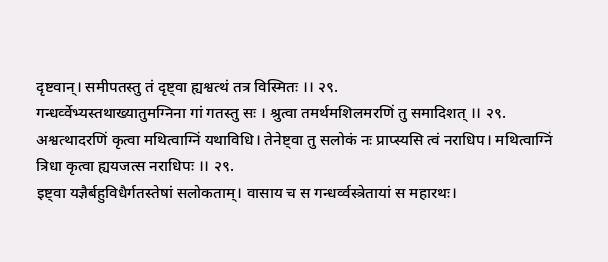दृष्टवान्। समीपतस्तु तं दृष्ट्वा ह्यश्वत्थं तत्र विस्मितः ।। २९.
गन्धर्व्वेभ्यस्तथाख्यातुमग्निना गां गतस्तु सः । श्रुत्वा तमर्थमशिलमरणिं तु समादिशत् ।। २९.
अश्वत्थादरणिं कृत्वा मथित्वाग्निं यथाविधि। तेनेष्ट्वा तु सलोकं नः प्राप्स्यसि त्वं नराधिप। मथित्वाग्निं त्रिधा कृत्वा ह्ययजत्स नराधिपः ।। २९.
इष्ट्वा यज्ञैर्बहुविधैर्गतस्तेषां सलोकताम्। वासाय च स गन्धर्व्वस्त्रेतायां स महारथः।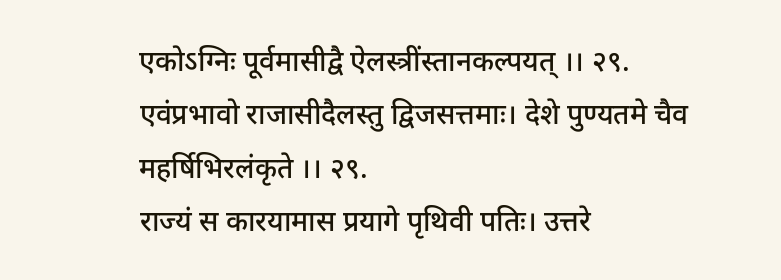एकोऽग्निः पूर्वमासीद्वै ऐलस्त्रींस्तानकल्पयत् ।। २९.
एवंप्रभावो राजासीदैलस्तु द्विजसत्तमाः। देशे पुण्यतमे चैव महर्षिभिरलंकृते ।। २९.
राज्यं स कारयामास प्रयागे पृथिवी पतिः। उत्तरे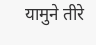यामुने तीरे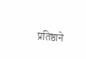प्रतिष्ठाने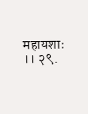महायशाः ।। २९.